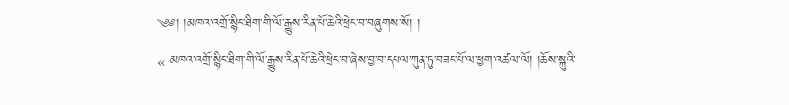༄༅། །མཁའ་འགྲོ་སྙིང་ཐིག་གི་ལོ་རྒྱུས་རིན་པོ་ཆེའི་ཕྲེང་བ་བཞུགས་སོ། །
« མཁའ་འགྲོ་སྙིང་ཐིག་གི་ལོ་རྒྱུས་རིན་པོ་ཆེའི་ཕྲེང་བ་ཞེས་བྱ་བ་དཔལ་ཀུན་ཏུ་བཟང་པོ་ལ་ཕྱག་འཚལ་ལོ། །ཆོས་སྐུའི་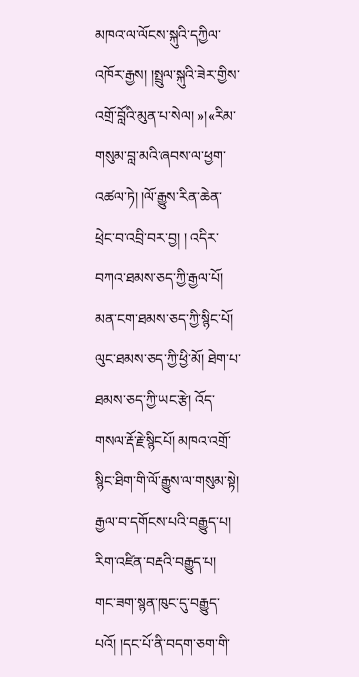མཁའ་ལ་ལོངས་སྐུའི་དཀྱིལ་འཁོར་རྒྱས། །སྤྲུལ་སྐུའི་ཟེར་གྱིས་འགྲོ་བློའི་མུན་པ་སེལ། »།«རིམ་གསུམ་བླ་མའི་ཞབས་ལ་ཕྱག་འཚལ་ཏེ། །ལོ་རྒྱུས་རིན་ཆེན་ཕྲེང་བ་འབྲི་བར་བྱ། ། འདིར་བཀའ་ཐམས་ཅད་ཀྱི་རྒྱལ་པོ། མན་ངག་ཐམས་ཅད་ཀྱི་སྙིང་པོ། ལུང་ཐམས་ཅད་ཀྱི་ཕྱི་མོ། ཐེག་པ་ཐམས་ཅད་ཀྱི་ཡང་རྩེ། འོད་གསལ་རྡོ་རྗེ་སྙིངཔོ། མཁའ་འགྲོ་སྙིང་ཐིག་གི་ལོ་རྒྱུས་ལ་གསུམ་སྟེ། རྒྱལ་བ་དགོངས་པའི་བརྒྱུད་པ། རིག་འཛིན་བརྡའི་བརྒྱུད་པ། གང་ཟག་སྙན་ཁུང་དུ་བརྒྱུད་པའོ། །དང་པོ་ནི་བདག་ཅག་གི་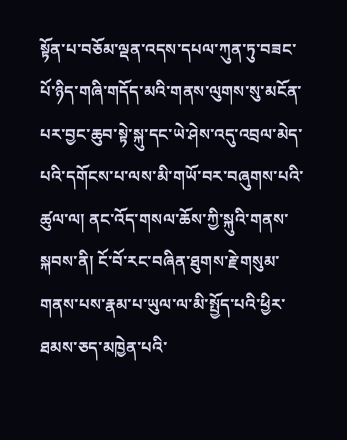སྟོན་པ་བཅོམ་ལྡན་འདས་དཔལ་ཀུན་ཏུ་བཟང་པོ་ཉིད་གཞི་གདོད་མའི་གནས་ལུགས་སུ་མངོན་པར་བྱང་ཆུབ་སྟེ་སྐུ་དང་ཡེ་ཤེས་འདུ་འབྲལ་མེད་པའི་དགོངས་པ་ལས་མི་གཡོ་བར་བཞུགས་པའི་ཚུལ་ལ། ནང་འོད་གསལ་ཆོས་ཀྱི་སྐུའི་གནས་སྐབས་ནི། ངོ་བོ་རང་བཞིན་ཐུགས་རྗེ་གསུམ་གནས་པས་རྣམ་པ་ཡུལ་ལ་མི་སྤྱོད་པའི་ཕྱིར་ཐམས་ཅད་མཁྱེན་པའི་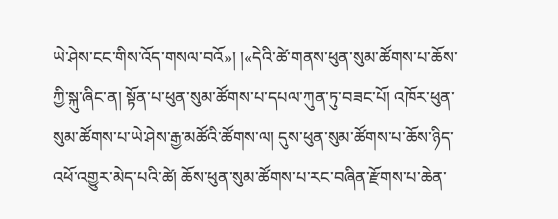ཡེ་ཤེས་ངང་གིས་འོད་གསལ་བའོ»། །«དེའི་ཚེ་གནས་ཕུན་སུམ་ཚོགས་པ་ཆོས་ཀྱི་སྐུ་ཞིང་ན། སྟོན་པ་ཕུན་སུམ་ཚོགས་པ་དཔལ་ཀུན་ཏུ་བཟང་པོ། འཁོར་ཕུན་སུམ་ཚོགས་པ་ཡེ་ཤེས་རྒྱ་མཚོའི་ཚོགས་ལ། དུས་ཕུན་སུམ་ཚོགས་པ་ཆོས་ཉིད་འཕོ་འགྱུར་མེད་པའི་ཚེ། ཆོས་ཕུན་སུམ་ཚོགས་པ་རང་བཞིན་རྫོགས་པ་ཆེན་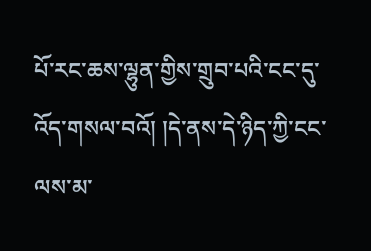པོ་རང་ཆས་ལྷུན་གྱིས་གྲུབ་པའི་ངང་དུ་འོད་གསལ་བའོ། །དེ་ནས་དེ་ཉིད་ཀྱི་ངང་ལས་མ་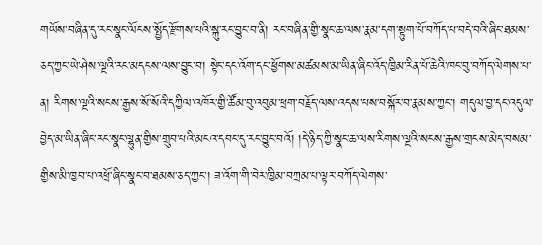གཡོས་བཞིན་དུ་རང་སྣང་ལོངས་སྤྱོད་རྫོགས་པའི་སྐུ་རང་བྱུང་བ་ནི། རང་བཞིན་གྱི་སྣང་ཆ་ལས་རྣམ་དག་སྟུག་པོ་བཀོད་པ་བདེ་བའི་ཞིང་ཐམས་ཅད་ཀྱང་ཡེ་ཤེས་ལྔའི་རང་མདངས་ལས་བྱུང་བ། སྟེང་དང་འོག་དང་ཕྱོགས་མཚམས་མ་ཡིན་ཞིང་འོད་ཁྱིམ་རིན་པོ་ཆེའི་ཁང་བུ་བཀོད་ལེགས་པ་ན། རིགས་ལྔའི་སངས་རྒྱས་སོ་སོའི་དཀྱིལ་འཁོར་གྱི་ཚོམ་བུ་འབུམ་ཕྲག་བརྗོད་ལས་འདས་པས་བསྐོར་བ་རྣམས་ཀྱང་། གདུལ་བྱ་དང་འདུལ་བྱེད་མ་ཡིན་ཞིང་རང་སྣང་ལྷུན་གྱིས་གྲུབ་པའི་མངའ་དབང་དུ་རང་བྱུང་བའོ། །དེ་ཉིད་ཀྱི་སྣང་ཆ་ལས་རིགས་ལྔའི་སངས་རྒྱས་གྲངས་མེད་བསམ་གྱིས་མི་ཁྱབ་པ་འཕྲོ་ཞིང་སྣང་བ་ཐམས་ཅད་ཀྱང་། ཟ་འོག་གི་བེར་ཁྱིམ་བཀྲམ་པ་ལྟར་བཀོད་ལེགས་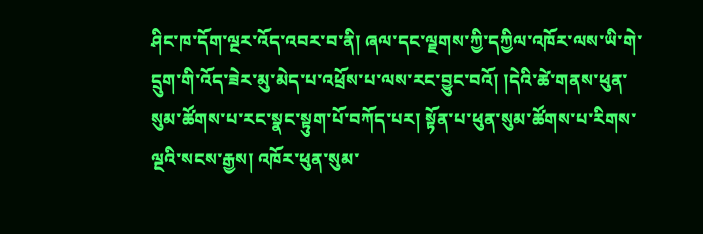ཤིང་ཁ་དོག་ལྔར་འོད་འབར་བ་ནི། ཞལ་དང་ལྗགས་ཀྱི་དཀྱིལ་འཁོར་ལས་ཡི་གེ་དྲུག་གི་འོད་ཟེར་མུ་མེད་པ་འཕྲོས་པ་ལས་རང་བྱུང་བའོ། །དེའི་ཚེ་གནས་ཕུན་སུམ་ཚོགས་པ་རང་སྣང་སྟུག་པོ་བཀོད་པར། སྟོན་པ་ཕུན་སུམ་ཚོགས་པ་རིགས་ལྔའི་སངས་རྒྱས། འཁོར་ཕུན་སུམ་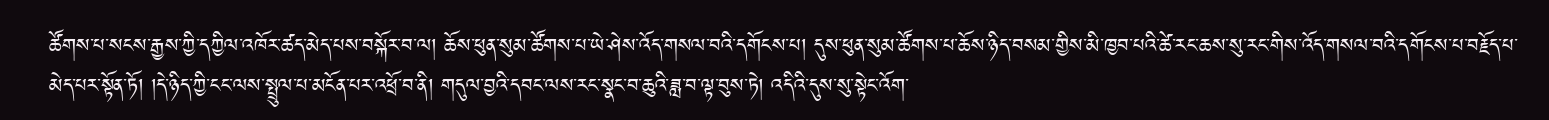ཚོགས་པ་སངས་རྒྱས་ཀྱི་དཀྱིལ་འཁོར་ཚད་མེད་པས་བསྐོར་བ་ལ། ཆོས་ཕུན་སུམ་ཚོགས་པ་ཡེ་ཤེས་འོད་གསལ་བའི་དགོངས་པ། དུས་ཕུན་སུམ་ཚོགས་པ་ཆོས་ཉིད་བསམ་གྱིས་མི་ཁྱབ་པའི་ཚེ་རང་ཆས་སུ་རང་གིས་འོད་གསལ་བའི་དགོངས་པ་བརྗོད་པ་མེད་པར་སྟོན་ཏོ། །དེ་ཉིད་ཀྱི་ངང་ལས་སྤྲུལ་པ་མངོན་པར་འཕྲོ་བ་ནི། གདུལ་བྱའི་དབང་ལས་རང་སྣང་བ་ཆུའི་ཟླ་བ་ལྟ་བུས་ཏེ། འདིའི་དུས་སུ་སྟེང་འོག་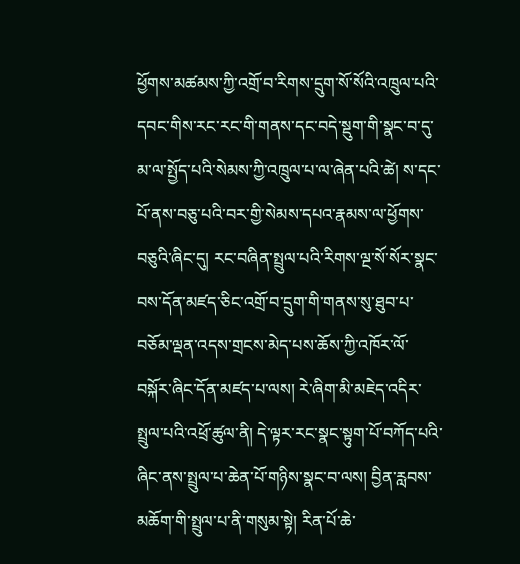ཕྱོགས་མཚམས་ཀྱི་འགྲོ་བ་རིགས་དྲུག་སོ་སོའི་འཁྲུལ་པའི་དབང་གིས་རང་རང་གི་གནས་དང་བདེ་སྡུག་གི་སྣང་བ་དུ་མ་ལ་སྤྱོད་པའི་སེམས་ཀྱི་འཁྲུལ་པ་ལ་ཞེན་པའི་ཚེ། ས་དང་པོ་ནས་བཅུ་པའི་བར་གྱི་སེམས་དཔའ་རྣམས་ལ་ཕྱོགས་བཅུའི་ཞིང་དུ། རང་བཞིན་སྤྲུལ་པའི་རིགས་ལྔ་སོ་སོར་སྣང་བས་དོན་མཛད་ཅིང་འགྲོ་བ་དྲུག་གི་གནས་སུ་ཐུབ་པ་བཅོམ་ལྡན་འདས་གྲངས་མེད་པས་ཆོས་ཀྱི་འཁོར་ལོ་བསྐོར་ཞིང་དོན་མཛད་པ་ལས། རེ་ཞིག་མི་མཇེད་འདིར་སྤྲུལ་པའི་འཕྲོ་ཚུལ་ནི། དེ་ལྟར་རང་སྣང་སྟུག་པོ་བཀོད་པའི་ཞིང་ནས་སྤྲུལ་པ་ཆེན་པོ་གཉིས་སྣང་བ་ལས། བྱིན་རླབས་མཆོག་གི་སྤྲུལ་པ་ནི་གསུམ་སྟེ། རིན་པོ་ཆེ་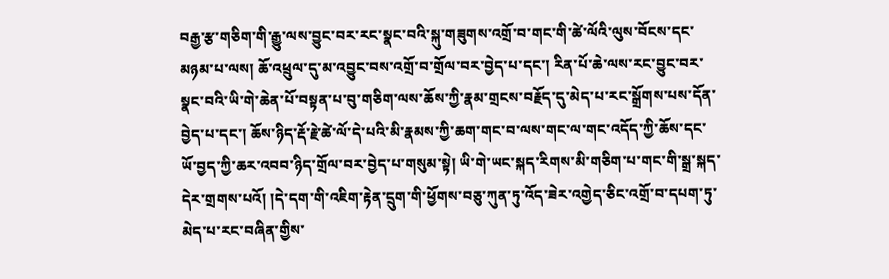བརྒྱ་རྩ་གཅིག་གི་རྒྱུ་ལས་བྱུང་བར་རང་སྣང་བའི་སྐུ་གཟུགས་འགྲོ་བ་གང་གི་ཚེ་ལོའི་ལུས་བོངས་དང་མཉམ་པ་ལས། ཆོ་འཕྲུལ་དུ་མ་འབྱུང་བས་འགྲོ་བ་གྲོལ་བར་བྱེད་པ་དང་། རིན་པོ་ཆེ་ལས་རང་བྱུང་བར་སྣང་བའི་ཡི་གེ་ཆེན་པོ་བསྟན་པ་བུ་གཅིག་ལས་ཆོས་ཀྱི་རྣམ་གྲངས་བརྗོད་དུ་མེད་པ་རང་སྒྲོགས་པས་དོན་བྱེད་པ་དང་། ཆོས་ཉིད་རྡོ་རྗེ་ཚེ་ལོ་དེ་པའི་མི་རྣམས་ཀྱི་ཆག་གང་བ་ལས་གང་ལ་གང་འདོད་ཀྱི་ཆོས་དང་ཡོ་བྱད་ཀྱི་ཆར་འབབ་ཉིད་གྲོལ་བར་བྱེད་པ་གསུམ་སྟེ། ཡི་གེ་ཡང་སྐད་རིགས་མི་གཅིག་པ་གང་གི་སྒྲ་སྐད་དེར་གྲགས་པའོ། །དེ་དག་གི་འཇིག་རྟེན་དྲུག་གི་ཕྱོགས་བཅུ་ཀུན་ཏུ་འོད་ཟེར་འགྱེད་ཅིང་འགྲོ་བ་དཔག་ཏུ་མེད་པ་རང་བཞིན་གྱིས་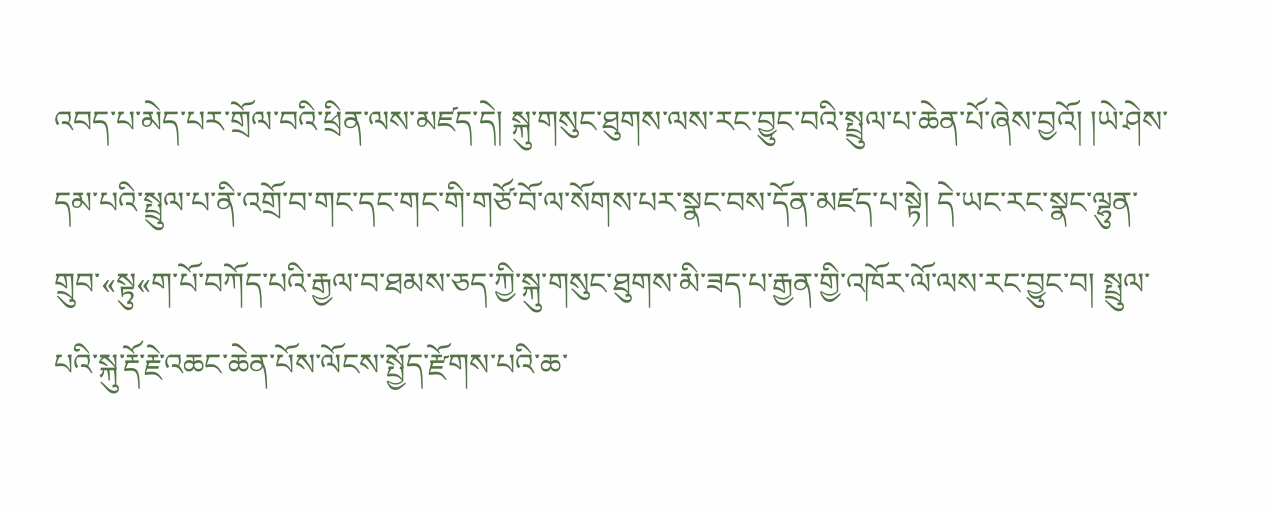འབད་པ་མེད་པར་གྲོལ་བའི་ཕྲིན་ལས་མཛད་དེ། སྐུ་གསུང་ཐུགས་ལས་རང་བྱུང་བའི་སྤྲུལ་པ་ཆེན་པོ་ཞེས་བྱའོ། །ཡེ་ཤེས་དམ་པའི་སྤྲུལ་པ་ནི་འགྲོ་བ་གང་དང་གང་གི་གཙོ་བོ་ལ་སོགས་པར་སྣང་བས་དོན་མཛད་པ་སྟེ། དེ་ཡང་རང་སྣང་ལྷུན་གྲུབ་«སྟུ«ག་པོ་བཀོད་པའི་རྒྱལ་བ་ཐམས་ཅད་ཀྱི་སྐུ་གསུང་ཐུགས་མི་ཟད་པ་རྒྱན་གྱི་འཁོར་ལོ་ལས་རང་བྱུང་བ། སྤྲུལ་པའི་སྐུ་རྡོ་རྗེ་འཆང་ཆེན་པོས་ལོངས་སྤྱོད་རྫོགས་པའི་ཆ་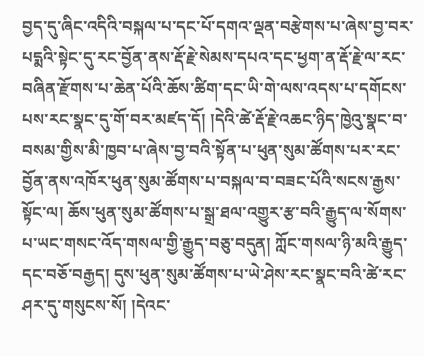བྱད་དུ་ཞིང་འདིའི་བསྐལ་པ་དང་པོ་དགའ་ལྡན་བརྩེགས་པ་ཞེས་བྱ་བར་པདྨའི་སྟེང་དུ་རང་བྱོན་ནས་རྡོ་རྗེ་སེམས་དཔའ་དང་ཕྱག་ན་རྡོ་རྗེ་ལ་རང་བཞིན་རྫོགས་པ་ཆེན་པོའི་ཆོས་ཚིག་དང་ཡི་གེ་ལས་འདས་པ་དགོངས་པས་རང་སྣང་དུ་གོ་བར་མཛད་དོ། །དེའི་ཚེ་རྡོ་རྗེ་འཆང་ཉིད་ཁྱེའུ་སྣང་བ་བསམ་གྱིས་མི་ཁྱབ་པ་ཞེས་བྱ་བའི་སྟོན་པ་ཕུན་སུམ་ཚོགས་པར་རང་བྱོན་ནས་འཁོར་ཕུན་སུམ་ཚོགས་པ་བསྐལ་བ་བཟང་པོའི་སངས་རྒྱས་སྟོང་ལ། ཆོས་ཕུན་སུམ་ཚོགས་པ་སྒྲ་ཐལ་འགྱུར་རྩ་བའི་རྒྱུད་ལ་སོགས་པ་ཡང་གསང་འོད་གསལ་གྱི་རྒྱུད་བཅུ་བདུན། ཀློང་གསལ་ཉི་མའི་རྒྱུད་དང་བཅོ་བརྒྱད། དུས་ཕུན་སུམ་ཚོགས་པ་ཡེ་ཤེས་རང་སྣང་བའི་ཚེ་རང་ཤར་དུ་གསུངས་སོ། །དེའང་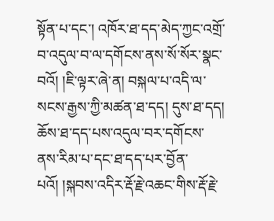སྟོན་པ་དང་། འཁོར་ཐ་དད་མེད་ཀྱང་འགྲོ་བ་འདུལ་བ་ལ་དགོངས་ནས་སོ་སོར་སྣང་བའོ། །ཇི་ལྟར་ཞེ་ན། བསྐལ་པ་འདི་ལ་སངས་རྒྱས་ཀྱི་མཚན་ཐ་དད། དུས་ཐ་དད། ཆོས་ཐ་དད་པས་འདུལ་བར་དགོངས་ནས་རིམ་པ་དང་ཐ་དད་པར་བྱོན་པའོ། །སྐབས་འདིར་རྡོ་རྗེ་འཆང་གིས་རྡོ་རྗེ་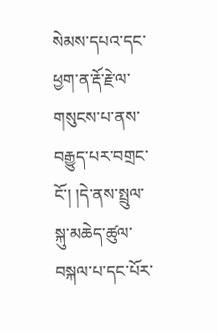སེམས་དཔའ་དང་ཕྱག་ན་རྡོ་རྗེ་ལ་གསུངས་པ་ནས་བརྒྱུད་པར་བགྲང་ངོ་། །དེ་ནས་སྤྲུལ་སྐུ་མཆེད་ཚུལ་བསྐལ་པ་དང་པོར་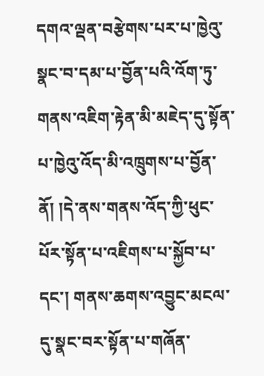དགའ་ལྡན་བརྩེགས་པར་པ་ཁྱེའུ་སྣང་བ་དམ་པ་བྱོན་པའི་འོག་ཏུ་གནས་འཇིག་རྟེན་མི་མཇེད་དུ་སྟོན་པ་ཁྱེའུ་འོད་མི་འཁྲུགས་པ་བྱོན་ནོ། །དེ་ནས་གནས་འོད་ཀྱི་ཕུང་པོར་སྟོན་པ་འཇིགས་པ་སྐྱོབ་པ་དང་། གནས་ཆགས་འབྱུང་མངལ་དུ་སྣང་བར་སྟོན་པ་གཞོན་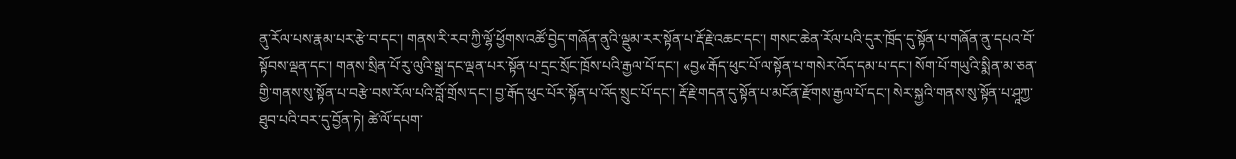ནུ་རོལ་པས་རྣམ་པར་རྩེ་བ་དང་། གནས་རི་རབ་ཀྱི་ལྷོ་ཕྱོགས་འཚོ་བྱེད་གཞོན་ནུའི་ལྡུམ་རར་སྟོན་པ་རྡོ་རྗེ་འཆང་དང་། གསང་ཆེན་རོལ་པའི་དུར་ཁྲོད་དུ་སྟོན་པ་གཞོན་ནུ་དཔའ་བོ་སྟོབས་ལྡན་དང་། གནས་སྲིན་པོ་རུ་ལུའི་སྒྲ་དང་ལྡན་པར་སྟོན་པ་དྲང་སྲོང་ཁྲོས་པའི་རྒྱལ་པོ་དང་། «བྱ«་རྒོད་ཕུང་པོ་ལ་སྟོན་པ་གསེར་འོད་དམ་པ་དང་། སོག་པོ་གཡུའི་སྨིན་མ་ཅན་གྱི་གནས་སུ་སྟོན་པ་བརྩེ་བས་རོལ་པའི་བློ་གྲོས་དང་། བྱ་རྒོད་ཕུང་པོར་སྟོན་པ་འོད་སྲུང་པོ་དང་། རྡོ་རྗེ་གདན་དུ་སྟོན་པ་མངོན་རྫོགས་རྒྱལ་པོ་དང་། སེར་སྐྱའི་གནས་སུ་སྟོན་པ་ཤཱཀྱ་ཐུབ་པའི་བར་དུ་བྱོན་ཏེ། ཚེ་ལོ་དཔག་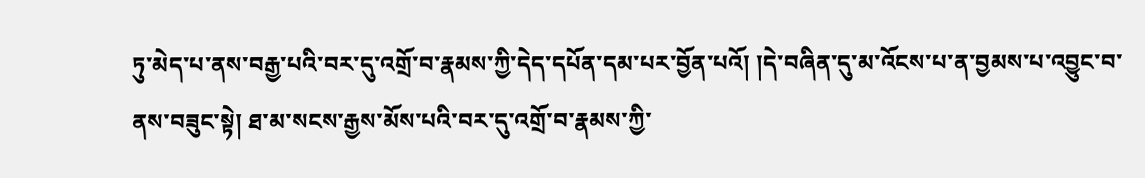ཏུ་མེད་པ་ནས་བརྒྱ་པའི་བར་དུ་འགྲོ་བ་རྣམས་ཀྱི་དེད་དཔོན་དམ་པར་བྱོན་པའོ། །དེ་བཞིན་དུ་མ་འོངས་པ་ན་བྱམས་པ་འབྱུང་བ་ནས་བཟུང་སྟེ། ཐ་མ་སངས་རྒྱས་མོས་པའི་བར་དུ་འགྲོ་བ་རྣམས་ཀྱི་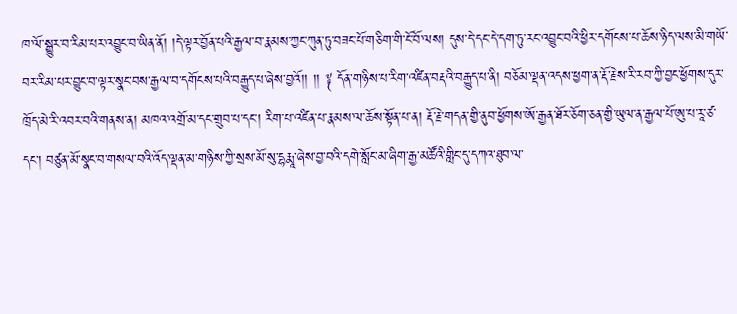ཁ་ལོ་སྒྱུར་བ་རིམ་པར་འབྱུང་བ་ཡིན་ནོ། །དེ་ལྟར་བྱོན་པའི་རྒྱལ་བ་རྣམས་ཀྱང་ཀུན་ཏུ་བཟང་པོ་གཅིག་གི་ངོ་བོ་ལས། དུས་དེ་དང་དེ་དག་ཏུ་རང་འབྱུང་བའི་ཕྱིར་དགོངས་པ་ཆོས་ཉིད་ལས་མི་གཡོ་བར་རིམ་པར་བྱུང་བ་ལྟར་སྣང་བས་རྒྱལ་བ་དགོངས་པའི་བརྒྱུད་པ་ཞེས་བྱའོ།། །། ༈ དོན་གཉིས་པ་རིག་འཛིན་བརྡའི་བརྒྱུད་པ་ནི། བཅོམ་ལྡན་འདས་ཕྱག་ན་རྡོ་རྗེས་རི་རབ་ཀྱི་བྱང་ཕྱོགས་དུར་ཁྲོད་མེ་རི་འབར་བའི་གནས་ན། མཁའ་འགྲོ་མ་དང་གྲུབ་པ་དང་། རིག་པ་འཛིན་པ་རྣམས་ལ་ཆོས་སྟོན་པ་ན། རྡོ་རྗེ་གདན་གྱི་ནུབ་ཕྱོགས་ཨོ་རྒྱན་ཐོར་ཅོག་ཅན་གྱི་ཡུལ་ན་རྒྱལ་པོ་ཨུ་པ་རཱ་ཙ་དང་། བཙུན་མོ་སྣང་བ་གསལ་བའི་འོད་ལྡན་མ་གཉིས་ཀྱི་སྲས་མོ་སུ་དྷརྨཱ་ཞེས་བྱ་བའི་དགེ་སློང་མ་ཞིག་རྒྱ་མཚོའི་གླིང་དུ་དཀའ་ཐུབ་ལ་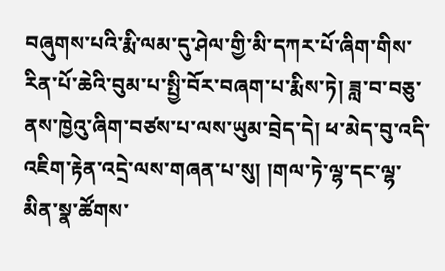བཞུགས་པའི་རྨི་ལམ་དུ་ཤེལ་གྱི་མི་དཀར་པོ་ཞིག་གིས་རིན་པོ་ཆེའི་བུམ་པ་སྤྱི་བོར་བཞག་པ་རྨིས་ཏེ། ཟླ་བ་བཅུ་ནས་ཁྱེའུ་ཞིག་བཙས་པ་ལས་ཡུམ་བྲེད་དེ། ཕ་མེད་བུ་འདི་འཇིག་རྟེན་འདྲེ་ལས་གཞན་པ་སུ། །གལ་ཏེ་ལྷ་དང་ལྷ་མིན་སྣ་ཚོགས་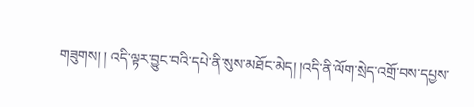གཟུགས། ། འདི་ལྟར་བྱུང་བའི་དཔེ་ནི་སུས་མཐོང་མེད། །འདི་ནི་ལོག་སྲེད་འགྲོ་བས་དཔྱས་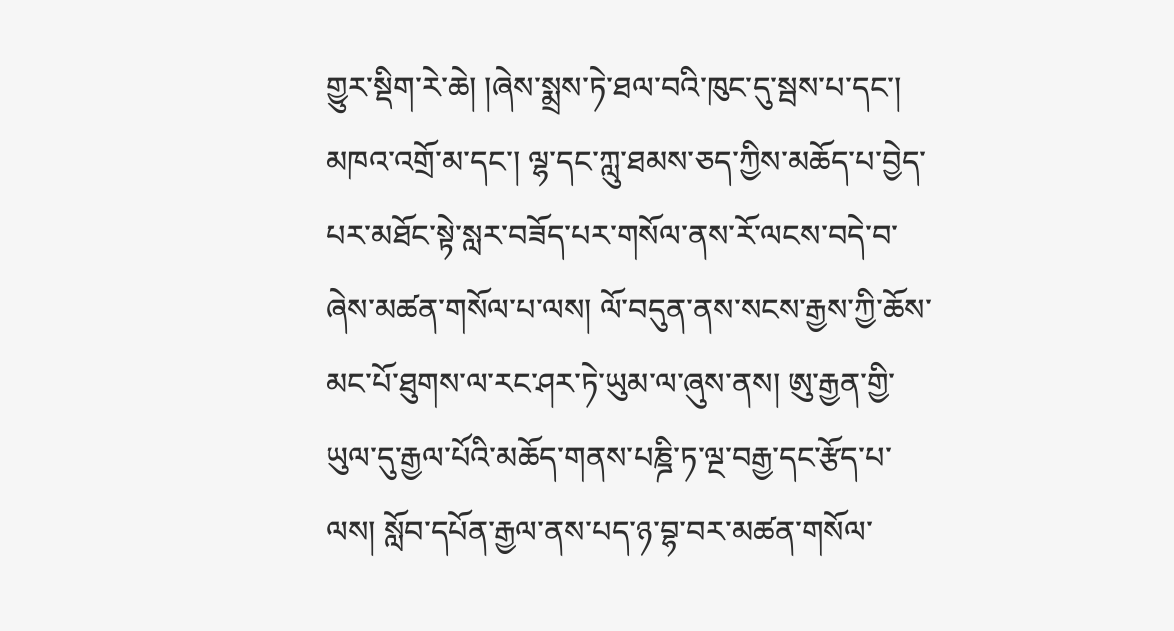གྱུར་སྡིག་རེ་ཆེ། །ཞེས་སྨྲས་ཏེ་ཐལ་བའི་ཁུང་དུ་སྦས་པ་དང་། མཁའ་འགྲོ་མ་དང་། ལྷ་དང་ཀླུ་ཐམས་ཅད་ཀྱིས་མཆོད་པ་བྱེད་པར་མཐོང་སྟེ་སླར་བཟོད་པར་གསོལ་ནས་རོ་ལངས་བདེ་བ་ཞེས་མཚན་གསོལ་པ་ལས། ལོ་བདུན་ནས་སངས་རྒྱས་ཀྱི་ཆོས་མང་པོ་ཐུགས་ལ་རང་ཤར་ཏེ་ཡུམ་ལ་ཞུས་ནས། ཨུ་རྒྱན་གྱི་ཡུལ་དུ་རྒྱལ་པོའི་མཆོད་གནས་པཎྜི་ཏ་ལྔ་བརྒྱ་དང་རྩོད་པ་ལས། སློབ་དཔོན་རྒྱལ་ནས་པད་ཉ་བྷ་བར་མཚན་གསོལ་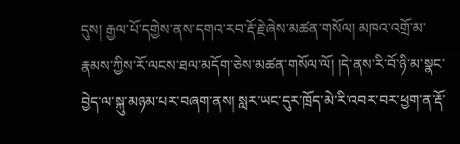དུས། རྒྱལ་པོ་དགྱེས་ནས་དགའ་རབ་རྡོ་རྗེ་ཞེས་མཚན་གསོལ། མཁའ་འགྲོ་མ་རྣམས་ཀྱིས་རོ་ལངས་ཐལ་མདོག་ཅེས་མཚན་གསོལ་ལོ། །དེ་ནས་རི་བོ་ཉི་མ་སྣང་བྱེད་ལ་སྐུ་མཉམ་པར་བཞག་ནས། སླར་ཡང་དུར་ཁྲོད་མེ་རི་འབར་བར་ཕྱག་ན་རྡོ་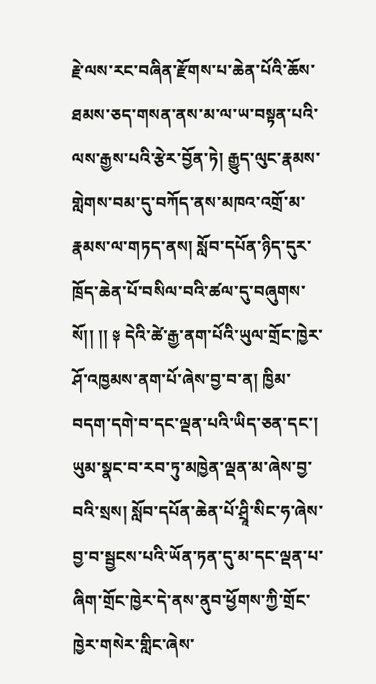རྗེ་ལས་རང་བཞིན་རྫོགས་པ་ཆེན་པོའི་ཆོས་ཐམས་ཅད་གསན་ནས་མ་ལ་ཡ་བསྟན་པའི་ལས་རྒྱས་པའི་རྩེར་བྱོན་ཏེ། རྒྱུད་ལུང་རྣམས་གླེགས་བམ་དུ་བཀོད་ནས་མཁའ་འགྲོ་མ་རྣམས་ལ་གཏད་ནས། སློབ་དཔོན་ཉིད་དུར་ཁྲོད་ཆེན་པོ་བསིལ་བའི་ཚལ་དུ་བཞུགས་སོ།། །། ༈ དེའི་ཚེ་རྒྱ་ནག་པོའི་ཡུལ་གྲོང་ཁྱེར་ཤོ་འཁྱམས་ནག་པོ་ཞེས་བྱ་བ་ན། ཁྱིམ་བདག་དགེ་བ་དང་ལྡན་པའི་ཡིད་ཅན་དང་། ཡུམ་སྣང་བ་རབ་ཏུ་མཁྱེན་ལྡན་མ་ཞེས་བྱ་བའི་སྲས། སློབ་དཔོན་ཆེན་པོ་ཤྲཱི་སིང་ཧ་ཞེས་བྱ་བ་སྦྱངས་པའི་ཡོན་ཏན་དུ་མ་དང་ལྡན་པ་ཞིག་གྲོང་ཁྱེར་དེ་ནས་ནུབ་ཕྱོགས་ཀྱི་གྲོང་ཁྱེར་གསེར་གླིང་ཞེས་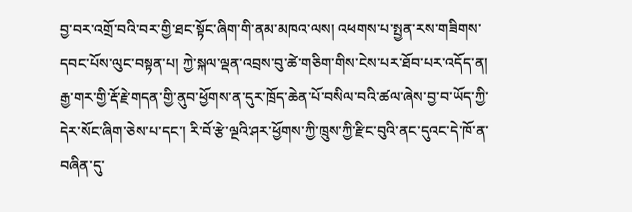བྱ་བར་འགྲོ་བའི་བར་གྱི་ཐང་སྟོང་ཞིག་གི་ནམ་མཁའ་ལས། འཕགས་པ་སྤྱན་རས་གཟིགས་དབང་པོས་ལུང་བསྟན་པ། ཀྱེ་སྐལ་ལྡན་འབྲས་བུ་ཚེ་གཅིག་གིས་ངེས་པར་ཐོབ་པར་འདོད་ན། རྒྱ་གར་གྱི་རྡོ་རྗེ་གདན་གྱི་ནུབ་ཕྱོགས་ན་དུར་ཁྲོད་ཆེན་པོ་བསིལ་བའི་ཚལ་ཞེས་བྱ་བ་ཡོད་ཀྱི་དེར་སོང་ཞིག་ཅེས་པ་དང་། རི་བོ་རྩེ་ལྔའི་ཤར་ཕྱོགས་ཀྱི་ཁྲུས་ཀྱི་རྫིང་བུའི་ནང་དུའང་དེ་ཁོ་ན་བཞིན་དུ་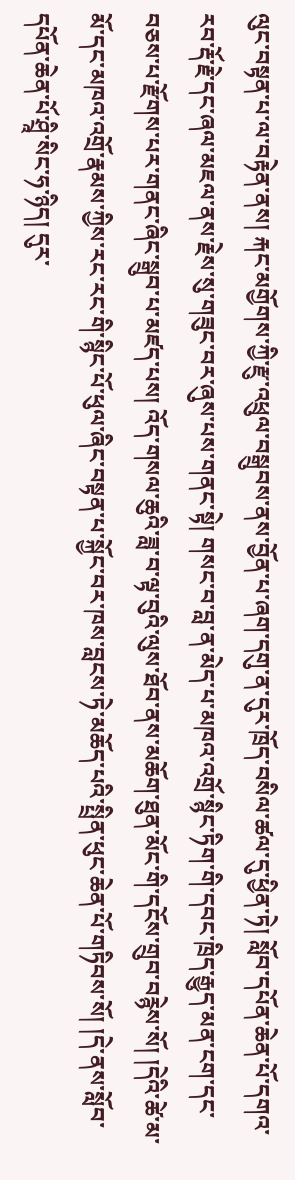ལུང་བསྟན་པ་ལ་བརྟེན་ནས། རྐང་མགྱོགས་ཀྱི་རྫུ་འཕྲུལ་བསྒྲུབས་ནས་བྱོན་པ་ཞག་དགུ་ན་དུར་ཁྲོད་བསིལ་ཚལ་དུ་ཕྱིན་ཏེ། སློབ་དཔོན་ཆེན་པོ་དགའ་རབ་རྡོ་རྗེ་དང་ཞལ་མཇལ་ནས་རྗེས་སུ་གཟུང་བར་ཞུས་པས་གནང་སྟེ། གསང་བ་བླ་ན་མེད་པ་མཁའ་འགྲོ་སྙིང་ཏིག་གི་དབང་ཁྲིད་རྒྱུད་མན་ངག་དང་བཅས་པ་རྫོགས་པར་གནང་ཞིང་སྒྲུབ་པ་མཛད་པས། འོད་གསལ་ཆུའི་ཟླ་བ་ལྟ་བུའི་ལུས་ཐོབ་ནས་མཆོག་ཐུན་མོང་གི་དངོས་གྲུབ་བརྙེས་སོ། །དེའི་ཚེ་མ་མོ་དང་མཁའ་འགྲོ་རྣམས་ཀྱིས་རང་རང་གི་སྙིང་པོ་ཕུལ་ཞིང་བསྟན་པ་སྐྱོང་བར་ཁས་བླངས་ཏེ་མཆོད་པའི་སྤྲིན་ཕུང་ཆེན་པོ་གཏིབས་སོ། །དེ་ནས་སློབ་དཔོན་ཆེན་པོ་ཤྲཱི་སིང་ཧ་ཉིད། དུར་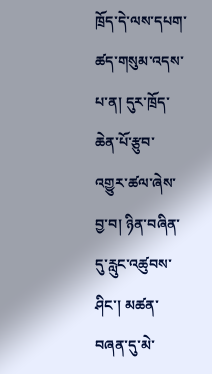ཁྲོད་དེ་ལས་དཔག་ཚད་གསུམ་འདས་པ་ན། དུར་ཁྲོད་ཆེན་པོ་རྩུབ་འགྱུར་ཚལ་ཞེས་བྱ་བ། ཉིན་བཞིན་དུ་རླུང་འཚུབས་ཤིང་། མཚན་བཞན་དུ་མེ་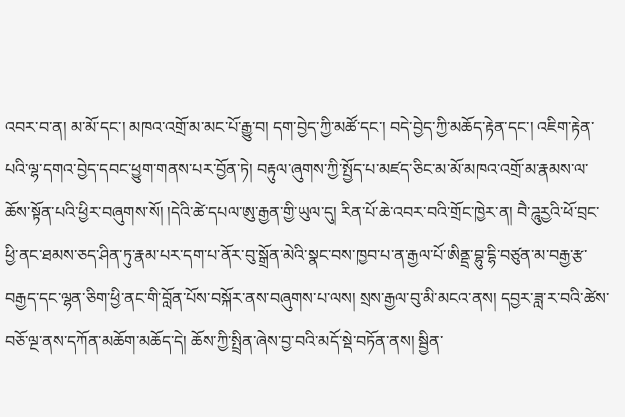འབར་བ་ན། མ་མོ་དང་། མཁའ་འགྲོ་མ་མང་པོ་རྒྱུ་བ། དག་བྱེད་ཀྱི་མཚོ་དང་། བདེ་བྱེད་ཀྱི་མཆོད་རྟེན་དང་། འཇིག་རྟེན་པའི་ལྷ་དགའ་བྱེད་དབང་ཕྱུག་གནས་པར་བྱོན་ཏེ། བརྟུལ་ཞུགས་ཀྱི་སྤྱོད་པ་མཛད་ཅིང་མ་མོ་མཁའ་འགྲོ་མ་རྣམས་ལ་ཆོས་སྟོན་པའི་ཕྱིར་བཞུགས་སོ། །དེའི་ཚེ་དཔལ་ཨུ་རྒྱན་གྱི་ཡུལ་དུ། རིན་པོ་ཆེ་འབར་བའི་གྲོང་ཁྱེར་ན། བཻ་ཌཱུརྱའི་ཕོ་བྲང་ཕྱི་ནང་ཐམས་ཅད་ཤིན་ཏུ་རྣམ་པར་དག་པ་ནོར་བུ་སྒྲོན་མེའི་སྣང་བས་ཁྱབ་པ་ན་རྒྱལ་པོ་ཨིནྡྲ་བྷུ་དྷི་བཙུན་མ་བརྒྱ་རྩ་བརྒྱད་དང་ལྷན་ཅིག་ཕྱི་ནང་གི་བློན་པོས་བསྐོར་ནས་བཞུགས་པ་ལས། སྲས་རྒྱལ་བུ་མི་མངའ་ནས། དབྱར་ཟླ་ར་བའི་ཚེས་བཅོ་ལྔ་ནས་དཀོན་མཆོག་མཆོད་དེ། ཆོས་ཀྱི་སྤྲིན་ཞེས་བྱ་བའི་མདོ་སྡེ་བཏོན་ནས། སྦྱིན་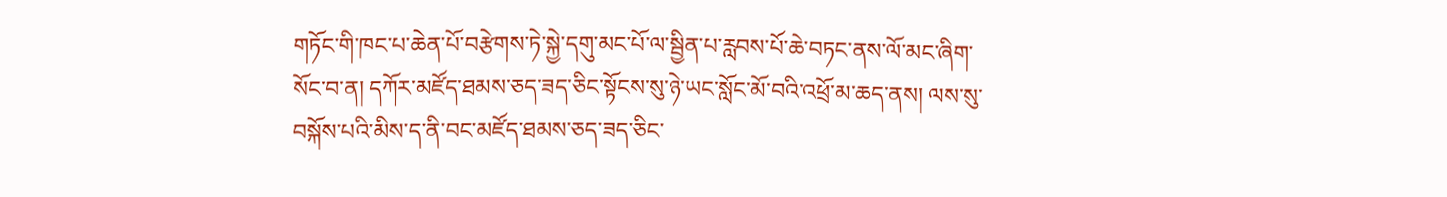གཏོང་གི་ཁང་པ་ཆེན་པོ་བརྩེགས་ཏེ་སྐྱེ་དགུ་མང་པོ་ལ་སྦྱིན་པ་རླབས་པོ་ཆེ་བཏང་ནས་ལོ་མང་ཞིག་སོང་བ་ན། དཀོར་མཛོད་ཐམས་ཅད་ཟད་ཅིང་སྟོངས་སུ་ཉེ་ཡང་སློང་མོ་བའི་འཕྲོ་མ་ཆད་ནས། ལས་སུ་བསྐོས་པའི་མིས་ད་ནི་བང་མཛོད་ཐམས་ཅད་ཟད་ཅིང་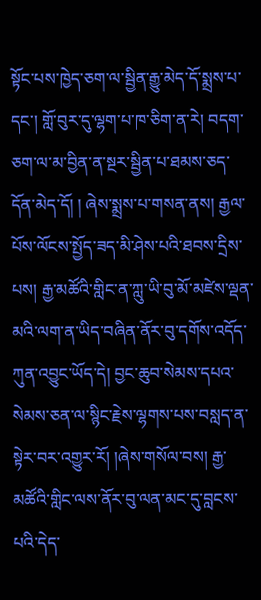སྟོང་པས་ཁྱེད་ཅག་ལ་སྦྱིན་རྒྱུ་མེད་དོ་སྨྲས་པ་དང་། གློ་བུར་དུ་ལྷག་པ་ཁ་ཅིག་ན་རེ། བདག་ཅག་ལ་མ་བྱིན་ན་སྔར་སྦྱིན་པ་ཐམས་ཅད་དོན་མེད་དོ། ། ཞེས་སྨྲས་པ་གསན་ནས། རྒྱལ་པོས་ལོངས་སྤྱོད་ཟད་མི་ཤེས་པའི་ཐབས་དྲིས་པས། རྒྱ་མཚོའི་གླིང་ན་ཀླུ་ཡི་བུ་མོ་མཛེས་ལྡན་མའི་ལག་ན་ཡིད་བཞིན་ནོར་བུ་དགོས་འདོད་ཀུན་འབྱུང་ཡོད་དེ། བྱང་ཆུབ་སེམས་དཔའ་སེམས་ཅན་ལ་སྙིང་རྗེས་ལྷགས་པས་བསླད་ན་སྟེར་བར་འགྱུར་རོ། །ཞེས་གསོལ་བས། རྒྱ་མཚོའི་གླིང་ལས་ནོར་བུ་ལན་མང་དུ་བླངས་པའི་དེད་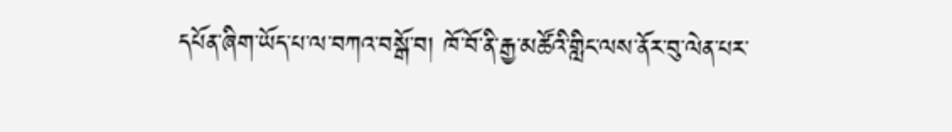དཔོན་ཞིག་ཡོད་པ་ལ་བཀའ་བསྒོ་བ། ཁོ་བོ་ནི་རྒྱ་མཚོའི་གླིང་ལས་ནོར་བུ་ལེན་པར་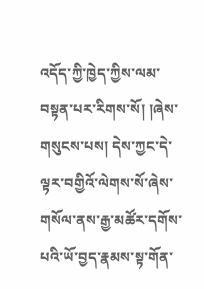འདོད་ཀྱི་ཁྱེད་ཀྱིས་ལམ་བསྟན་པར་རིགས་སོ། །ཞེས་གསུངས་པས། དེས་ཀྱང་དེ་ལྟར་བགྱིའོ་ལེགས་སོ་ཞེས་གསོལ་ནས་རྒྱ་མཚོར་དགོས་པའི་ཡོ་བྱད་རྣམས་སྟ་གོན་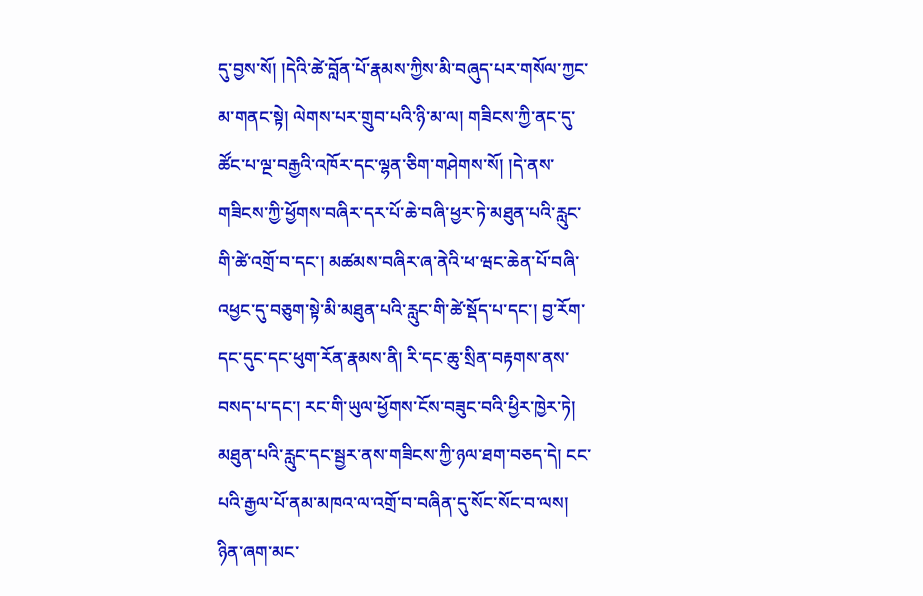དུ་བྱས་སོ། །དེའི་ཚེ་བློན་པོ་རྣམས་ཀྱིས་མི་བཞུད་པར་གསོལ་ཀྱང་མ་གནང་སྟེ། ལེགས་པར་གྲུབ་པའི་ཉི་མ་ལ། གཟིངས་ཀྱི་ནང་དུ་ཚོང་པ་ལྔ་བརྒྱའི་འཁོར་དང་ལྷན་ཅིག་གཤེགས་སོ། །དེ་ནས་གཟིངས་ཀྱི་ཕྱོགས་བཞིར་དར་པོ་ཆེ་བཞི་ཕྱར་ཏེ་མཐུན་པའི་རླུང་གི་ཚེ་འགྲོ་བ་དང་། མཚམས་བཞིར་ཞ་ནེའི་ཕ་ཝང་ཆེན་པོ་བཞི་འཕྱང་དུ་བཅུག་སྟེ་མི་མཐུན་པའི་རླུང་གི་ཚེ་སྡོད་པ་དང་། བྱ་རོག་དང་དུང་དང་ཕུག་རོན་རྣམས་ནི། རི་དང་ཆུ་སྲིན་བརྟགས་ནས་བསད་པ་དང་། རང་གི་ཡུལ་ཕྱོགས་ངོས་བཟུང་བའི་ཕྱིར་ཁྱེར་ཏེ། མཐུན་པའི་རླུང་དང་སྦྱར་ནས་གཟིངས་ཀྱི་ཉལ་ཐག་བཅད་དེ། ངང་པའི་རྒྱལ་པོ་ནམ་མཁའ་ལ་འགྲོ་བ་བཞིན་དུ་སོང་སོང་བ་ལས། ཉིན་ཞག་མང་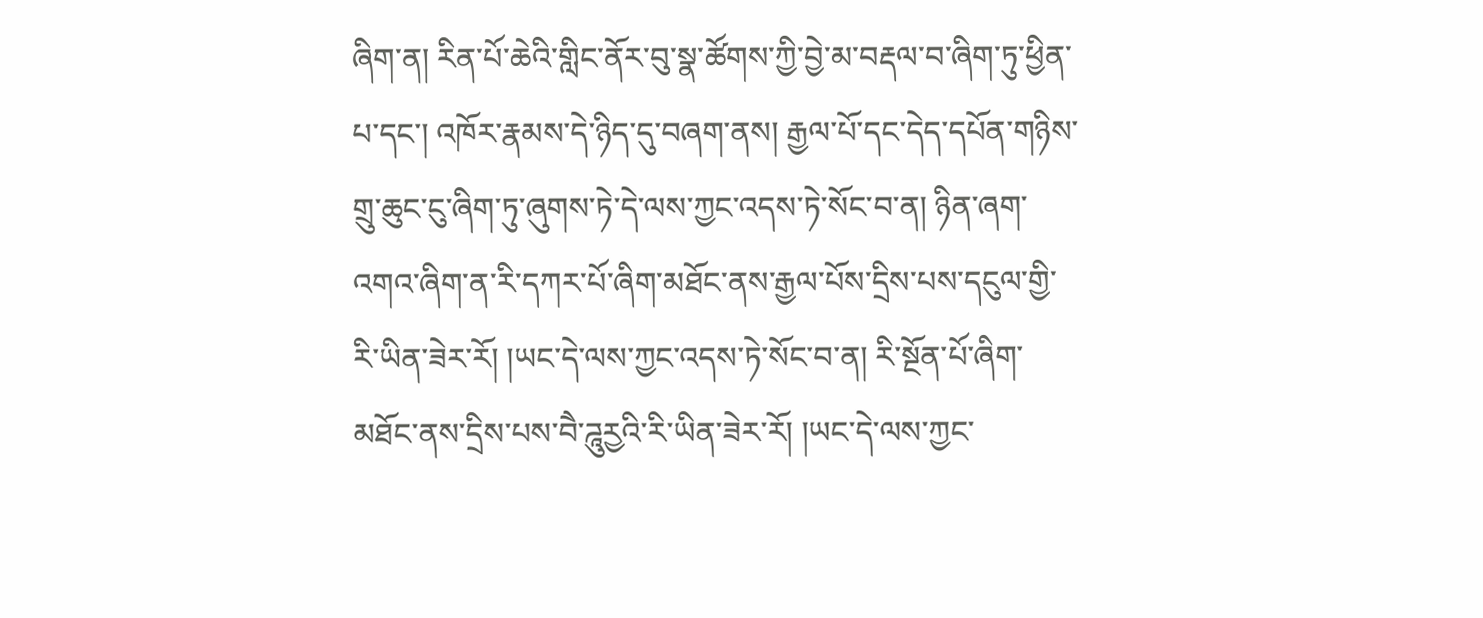ཞིག་ན། རིན་པོ་ཆེའི་གླིང་ནོར་བུ་སྣ་ཚོགས་ཀྱི་བྱེ་མ་བརྡལ་བ་ཞིག་ཏུ་ཕྱིན་པ་དང་། འཁོར་རྣམས་དེ་ཉིད་དུ་བཞག་ནས། རྒྱལ་པོ་དང་དེད་དཔོན་གཉིས་གྲུ་ཆུང་ངུ་ཞིག་ཏུ་ཞུགས་ཏེ་དེ་ལས་ཀྱང་འདས་ཏེ་སོང་བ་ན། ཉིན་ཞག་འགའ་ཞིག་ན་རི་དཀར་པོ་ཞིག་མཐོང་ནས་རྒྱལ་པོས་དྲིས་པས་དངུལ་གྱི་རི་ཡིན་ཟེར་རོ། །ཡང་དེ་ལས་ཀྱང་འདས་ཏེ་སོང་བ་ན། རི་སྔོན་པོ་ཞིག་མཐོང་ནས་དྲིས་པས་བཻ་ཌཱུརྱའི་རི་ཡིན་ཟེར་རོ། །ཡང་དེ་ལས་ཀྱང་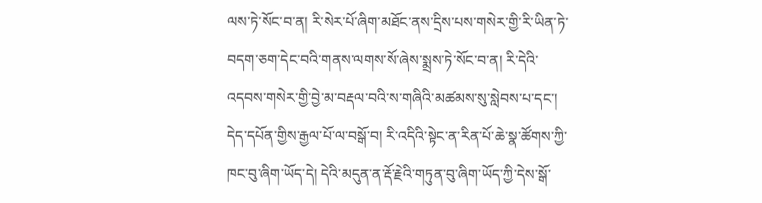ལས་ཏེ་སོང་བ་ན། རི་སེར་པོ་ཞིག་མཐོང་ནས་དྲིས་པས་གསེར་གྱི་རི་ཡིན་ཏེ་བདག་ཅག་དེང་བའི་གནས་ལགས་སོ་ཞེས་སྨྲས་ཏེ་སོང་བ་ན། རི་དེའི་འདབས་གསེར་གྱི་བྱེ་མ་བརྡལ་བའི་ས་གཞིའི་མཚམས་སུ་སླེབས་པ་དང་། དེད་དཔོན་གྱིས་རྒྱལ་པོ་ལ་བསྒོ་བ། རི་འདིའི་སྟེང་ན་རིན་པོ་ཆེ་སྣ་ཚོགས་ཀྱི་ཁང་བུ་ཞིག་ཡོད་དེ། དེའི་མདུན་ན་རྡོ་རྗེའི་གཏུན་བུ་ཞིག་ཡོད་ཀྱི་དེས་སྒོ་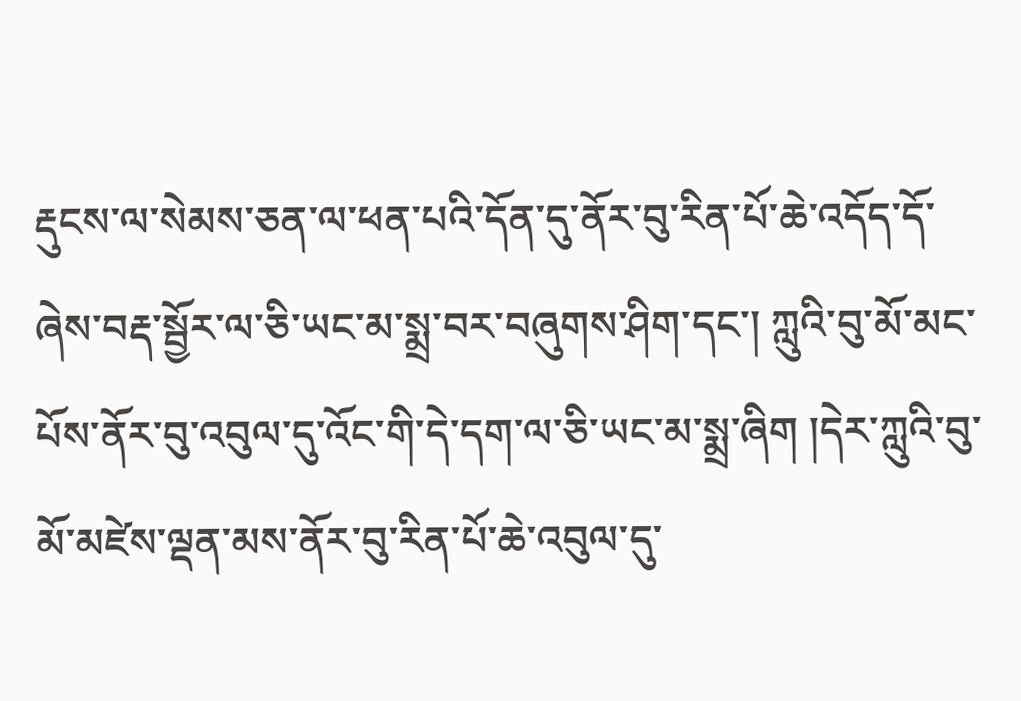རྡུངས་ལ་སེམས་ཅན་ལ་ཕན་པའི་དོན་དུ་ནོར་བུ་རིན་པོ་ཆེ་འདོད་དོ་ཞེས་བརྡ་སྦྱོར་ལ་ཅི་ཡང་མ་སྨྲ་བར་བཞུགས་ཤིག་དང་། ཀླུའི་བུ་མོ་མང་པོས་ནོར་བུ་འབུལ་དུ་འོང་གི་དེ་དག་ལ་ཅི་ཡང་མ་སྨྲ་ཞིག །དེར་ཀླུའི་བུ་མོ་མཛེས་ལྡན་མས་ནོར་བུ་རིན་པོ་ཆེ་འབུལ་དུ་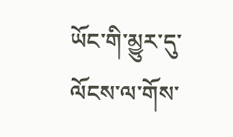ཡོང་གི་མྱུར་དུ་ལོངས་ལ་གོས་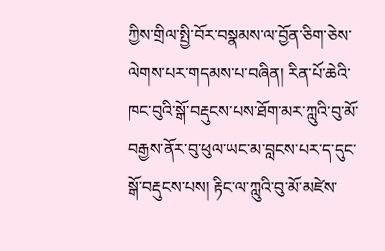ཀྱིས་གྲིལ་སྤྱི་བོར་བསྣམས་ལ་བྱོན་ཅིག་ཅེས་ལེགས་པར་གདམས་པ་བཞིན། རིན་པོ་ཆེའི་ཁང་བུའི་སྒོ་བརྡུངས་པས་ཐོག་མར་ཀླུའི་བུ་མོ་བརྒྱས་ནོར་བུ་ཕུལ་ཡང་མ་བླངས་པར་ད་དུང་སྒོ་བརྡུངས་པས། རྟིང་ལ་ཀླུའི་བུ་མོ་མཛེས་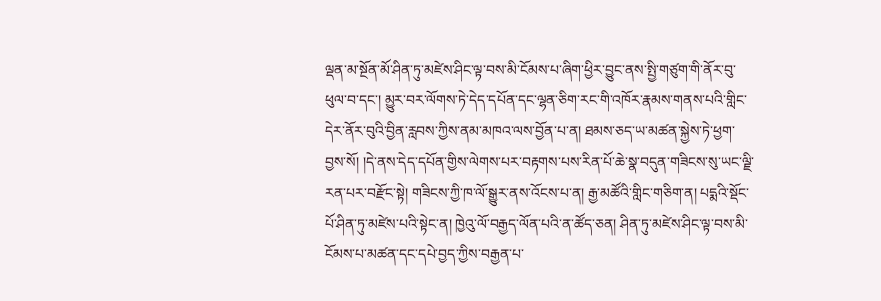ལྡན་མ་སྔོན་མོ་ཤིན་ཏུ་མཛེས་ཤིང་ལྟ་བས་མི་ངོམས་པ་ཞིག་ཕྱིར་བྱུང་ནས་སྤྱི་གཙུག་གི་ནོར་བུ་ཕུལ་བ་དང་། མྱུར་བར་ལོགས་ཏེ་དེད་དཔོན་དང་ལྷན་ཅིག་རང་གི་འཁོར་རྣམས་གནས་པའི་གླིང་དེར་ནོར་བུའི་བྱིན་རླབས་ཀྱིས་ནམ་མཁའ་ལས་བྱོན་པ་ན། ཐམས་ཅད་ཡ་མཚན་སྐྱེས་ཏེ་ཕྱག་བྱས་སོ། །དེ་ནས་དེད་དཔོན་གྱིས་ལེགས་པར་བརྟགས་པས་རིན་པོ་ཆེ་སྣ་བདུན་གཟིངས་སུ་ཡང་ལྗི་རན་པར་བརྫོང་སྟེ། གཟིངས་ཀྱི་ཁ་ལོ་སྒྱུར་ནས་འོངས་པ་ན། རྒྱ་མཚོའི་གླིང་གཅིག་ན། པདྨའི་སྡོང་པོ་ཤིན་ཏུ་མཛེས་པའི་སྟེང་ན། ཁྱེའུ་ལོ་བརྒྱད་ལོན་པའི་ན་ཚོད་ཅན། ཤིན་ཏུ་མཛེས་ཤིང་ལྟ་བས་མི་ངོམས་པ་མཚན་དང་དཔེ་བྱད་ཀྱིས་བརྒྱན་པ་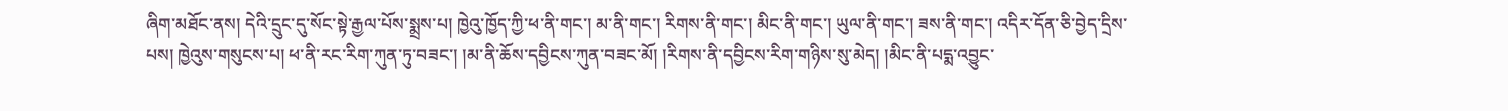ཞིག་མཐོང་ནས། དེའི་དྲུང་དུ་སོང་སྟེ་རྒྱལ་པོས་སྨྲས་པ། ཁྱེའུ་ཁྱོད་ཀྱི་ཕ་ནི་གང་། མ་ནི་གང་། རིགས་ནི་གང་། མིང་ནི་གང་། ཡུལ་ནི་གང་། ཟས་ནི་གང་། འདིར་དོན་ཅི་བྱེད་དྲིས་པས། ཁྱེའུས་གསུངས་པ། ཕ་ནི་རང་རིག་ཀུན་ཏུ་བཟང་། །མ་ནི་ཆོས་དབྱིངས་ཀུན་བཟང་མོ། །རིགས་ནི་དབྱིངས་རིག་གཉིས་སུ་མེད། །མིང་ནི་པདྨ་འབྱུང་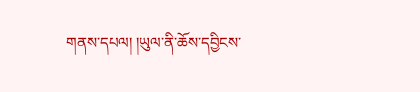གནས་དཔལ། །ཡུལ་ནི་ཆོས་དབྱིངས་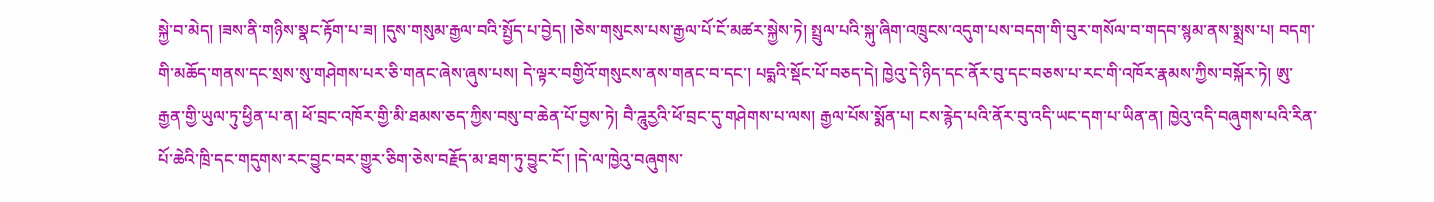སྐྱེ་བ་མེད། །ཟས་ནི་གཉིས་སྣང་རྟོག་པ་ཟ། །དུས་གསུམ་རྒྱལ་བའི་སྤྱོད་པ་བྱེད། །ཅེས་གསུངས་པས་རྒྱལ་པོ་ངོ་མཚར་སྐྱེས་ཏེ། སྤྲུལ་པའི་སྐུ་ཞིག་འཁྲུངས་འདུག་པས་བདག་གི་བུར་གསོལ་བ་གདབ་སྙམ་ནས་སྨྲས་པ། བདག་གི་མཆོད་གནས་དང་སྲས་སུ་གཤེགས་པར་ཅི་གནང་ཞེས་ཞུས་པས། དེ་ལྟར་བགྱིའོ་གསུངས་ནས་གནང་བ་དང་། པདྨའི་སྡོང་པོ་བཅད་དེ། ཁྱེའུ་དེ་ཉིད་དང་ནོར་བུ་དང་བཅས་པ་རང་གི་འཁོར་རྣམས་ཀྱིས་བསྐོར་ཏེ། ཨུ་རྒྱན་གྱི་ཡུལ་ཏུ་ཕྱིན་པ་ན། ཕོ་བྲང་འཁོར་གྱི་མི་ཐམས་ཅད་ཀྱིས་བསུ་བ་ཆེན་པོ་བྱས་ཏེ། བཻ་ཌཱུརྱའི་ཕོ་བྲང་དུ་གཤེགས་པ་ལས། རྒྱལ་པོས་སྨོན་པ། ངས་རྙེད་པའི་ནོར་བུ་འདི་ཡང་དག་པ་ཡིན་ན། ཁྱེའུ་འདི་བཞུགས་པའི་རིན་པོ་ཆེའི་ཁྲི་དང་གདུགས་རང་བྱུང་བར་གྱུར་ཅིག་ཅེས་བརྗོད་མ་ཐག་ཏུ་བྱུང་ངོ་། །དེ་ལ་ཁྱེའུ་བཞུགས་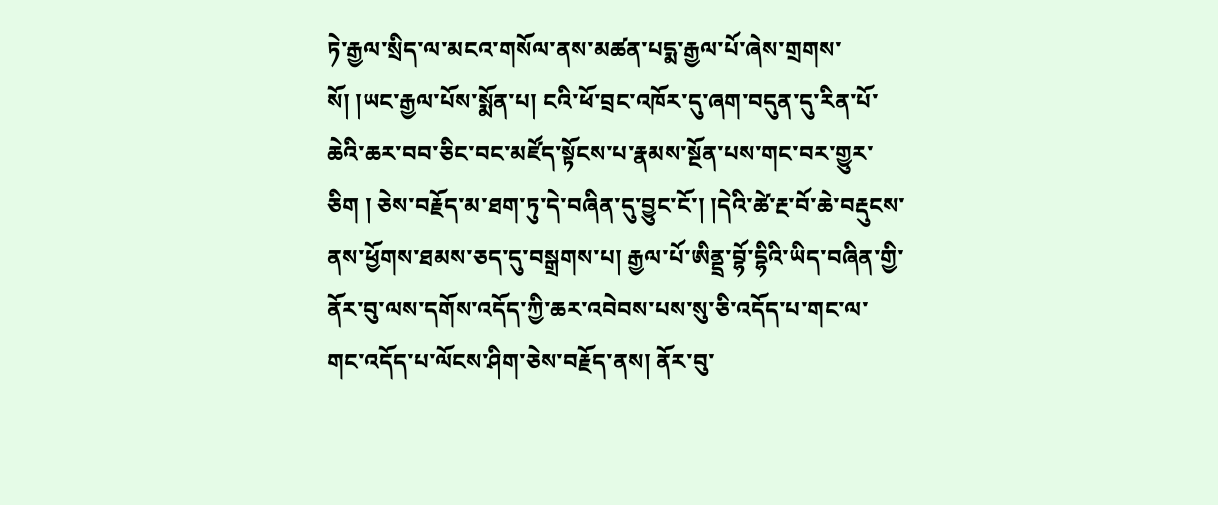ཏེ་རྒྱལ་སྲིད་ལ་མངའ་གསོལ་ནས་མཚན་པདྨ་རྒྱལ་པོ་ཞེས་གྲགས་སོ། །ཡང་རྒྱལ་པོས་སྨོན་པ། ངའི་ཕོ་བྲང་འཁོར་དུ་ཞག་བདུན་དུ་རིན་པོ་ཆེའི་ཆར་བབ་ཅིང་བང་མཛོད་སྟོངས་པ་རྣམས་སྔོན་པས་གང་བར་གྱུར་ཅིག ། ཅེས་བརྗོད་མ་ཐག་ཏུ་དེ་བཞིན་དུ་བྱུང་ངོ་། །དེའི་ཚེ་རྔ་བོ་ཆེ་བརྡུངས་ནས་ཕྱོགས་ཐམས་ཅད་དུ་བསྒྲགས་པ། རྒྱལ་པོ་ཨིནྡྲ་བྷོ་དྷིའི་ཡིད་བཞིན་གྱི་ནོར་བུ་ལས་དགོས་འདོད་ཀྱི་ཆར་འབེབས་པས་སུ་ཅི་འདོད་པ་གང་ལ་གང་འདོད་པ་ལོངས་ཤིག་ཅེས་བརྗོད་ནས། ནོར་བུ་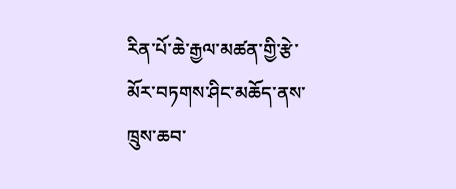རིན་པོ་ཆེ་རྒྱལ་མཚན་གྱི་རྩེ་མོར་བཏགས་ཤིང་མཆོད་ནས་ཁྲུས་ཆབ་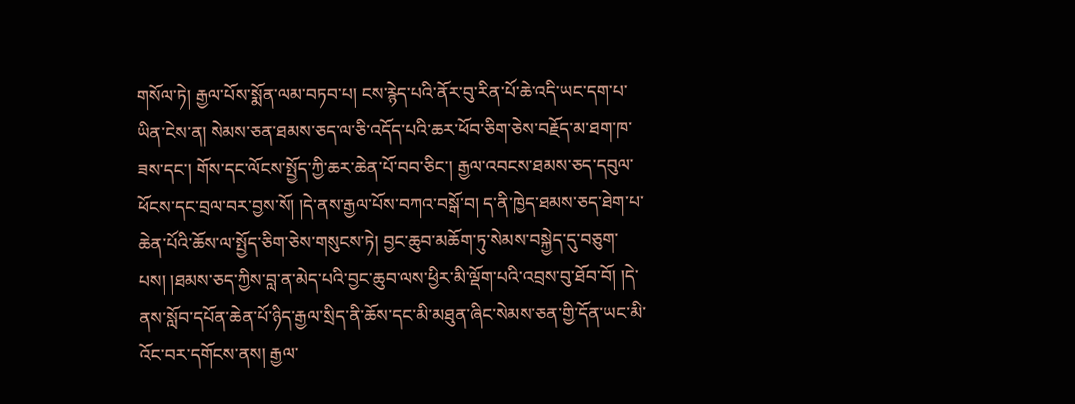གསོལ་ཏེ། རྒྱལ་པོས་སྨོན་ལམ་བཏབ་པ། ངས་རྙེད་པའི་ནོར་བུ་རིན་པོ་ཆེ་འདི་ཡང་དག་པ་ཡིན་ངེས་ན། སེམས་ཅན་ཐམས་ཅད་ལ་ཅི་འདོད་པའི་ཆར་ཕོབ་ཅིག་ཅེས་བརྗོད་མ་ཐག་ཁ་ཟས་དང་། གོས་དང་ལོངས་སྤྱོད་ཀྱི་ཆར་ཆེན་པོ་བབ་ཅིང་། རྒྱལ་འབངས་ཐམས་ཅད་དབུལ་ཕོངས་དང་བྲལ་བར་བྱས་སོ། །དེ་ནས་རྒྱལ་པོས་བཀའ་བསྒོ་བ། ད་ནི་ཁྱེད་ཐམས་ཅད་ཐེག་པ་ཆེན་པོའི་ཆོས་ལ་སྤྱོད་ཅིག་ཅེས་གསུངས་ཏེ། བྱང་ཆུབ་མཆོག་ཏུ་སེམས་བསྐྱེད་དུ་བཅུག་པས། །ཐམས་ཅད་ཀྱིས་བླ་ན་མེད་པའི་བྱང་ཆུབ་ལས་ཕྱིར་མི་ལྡོག་པའི་འབྲས་བུ་ཐོབ་བོ། །དེ་ནས་སློབ་དཔོན་ཆེན་པོ་ཉིད་རྒྱལ་སྲིད་ནི་ཆོས་དང་མི་མཐུན་ཞིང་སེམས་ཅན་གྱི་དོན་ཡང་མི་འོང་བར་དགོངས་ནས། རྒྱལ་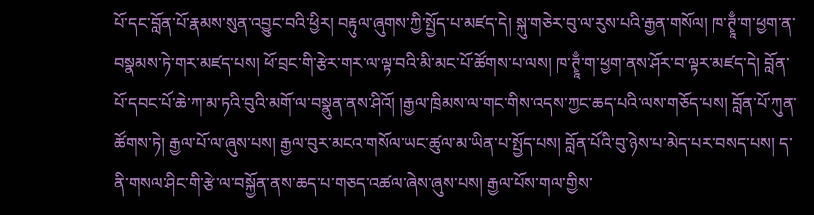པོ་དང་བློན་པོ་རྣམས་སུན་འབྱུང་བའི་ཕྱིར། བརྟུལ་ཞུགས་ཀྱི་སྤྱོད་པ་མཛད་དེ། སྐུ་གཅེར་བུ་ལ་རུས་པའི་རྒྱན་གསོལ། ཁ་ཊྭཱྃ་ག་ཕྱག་ན་བསྣམས་ཏེ་གར་མཛད་པས། ཕོ་བྲང་གི་རྩེར་གར་ལ་ལྟ་བའི་མི་མང་པོ་ཚོགས་པ་ལས། ཁ་ཊྭཱྃ་ག་ཕྱག་ནས་ཤོར་བ་ལྟར་མཛད་དེ། བློན་པོ་དབང་པོ་ཆེ་ཀ་མ་ཏའི་བུའི་མགོ་ལ་བསྣུན་ནས་ཤིའོ། །རྒྱལ་ཁྲིམས་ལ་གང་གིས་འདས་ཀྱང་ཆད་པའི་ལས་གཅོད་པས། བློན་པོ་ཀུན་ཚོགས་ཏེ། རྒྱལ་པོ་ལ་ཞུས་པས། རྒྱལ་བུར་མངའ་གསོལ་ཡང་ཚུལ་མ་ཡིན་པ་སྤྱོད་པས། བློན་པོའི་བུ་ཉེས་པ་མེད་པར་བསད་པས། ད་ནི་གསལ་ཤིང་གི་རྩེ་ལ་བསྐྱོན་ནས་ཆད་པ་གཅད་འཚལ་ཞེས་ཞུས་པས། རྒྱལ་པོས་གལ་གྱིས་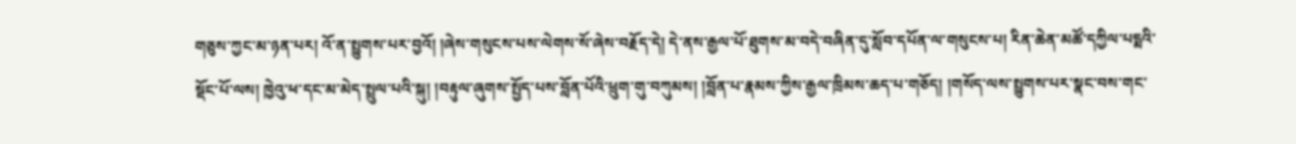གཅུས་ཀྱང་མ་ཉན་པར། འོ་ན་སྤྱུགས་པར་བྱའོ། །ཞེས་གསུངས་པས་ལེགས་སོ་ཞེས་བརྗོད་དེ། དེ་ནས་རྒྱལ་པོ་ཐུགས་མ་བདེ་བཞིན་དུ་སློབ་དཔོན་ལ་གསུངས་པ། རིན་ཆེན་མཚོ་དཀྱིལ་པདྨའི་སྡོང་པོ་ལས། ཁྱེའུ་ཕ་དང་མ་མེད་སྤྲུལ་པའི་སྐུ། །བརྟུལ་ཞུགས་སྤྱོད་པས་བློན་པོའི་ཕྲུག་གུ་བཀུམས། །བློན་པ་རྣམས་ཀྱིས་རྒྱལ་ཁྲིམས་ཆད་པ་གཅོད། །གསོད་ལས་སྤྱུགས་པར་སྣང་བས་གང་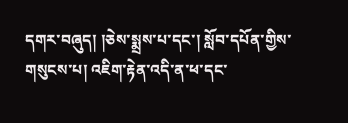དགར་བཞུད། །ཅེས་སྨྲས་པ་དང་། སློབ་དཔོན་གྱིས་གསུངས་པ། འཇིག་རྟེན་འདི་ན་ཕ་དང་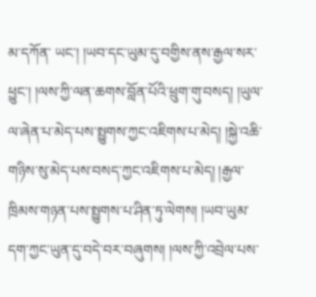མ་དཀོན་ ཡང་། །ཡབ་དང་ཡུམ་དུ་བགྱིས་ནས་རྒྱལ་སར་ཕྱུང་། །ལས་ཀྱི་ལན་ཆགས་བློན་པོའི་ཕྲུག་གུ་བསད། །ཡུལ་ལ་ཞེན་པ་མེད་པས་སྤྱུགས་ཀྱང་འཇིགས་པ་མེད། །སྐྱེ་འཆི་གཉིས་སུ་མེད་པས་བསད་ཀྱང་འཇིགས་པ་མེད། །རྒྱལ་ཁྲིམས་གཉན་པས་སྤྱུགས་པ་ཤིན་ཏུ་ལེགས། །ཡབ་ཡུམ་དག་ཀྱང་ཡུན་དུ་བདེ་བར་བཞུགས། །ལས་ཀྱི་འབྲེལ་པས་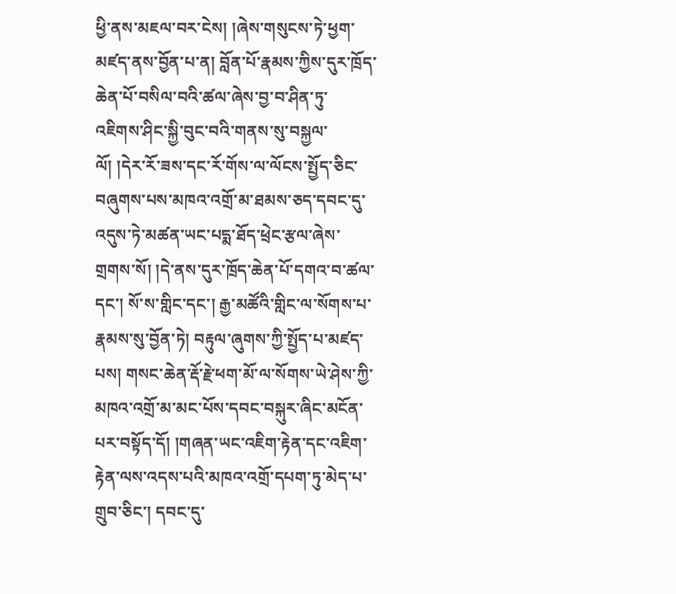ཕྱི་ནས་མཇལ་བར་ངེས། །ཞེས་གསུངས་ཏེ་ཕྱག་མཛད་ནས་བྱོན་པ་ན། བློན་པོ་རྣམས་ཀྱིས་དུར་ཁྲོད་ཆེན་པོ་བསིལ་བའི་ཚལ་ཞེས་བྱ་བ་ཤིན་ཏུ་འཇིགས་ཤིང་སྐྱི་བུང་བའི་གནས་སུ་བསྐྱལ་ལོ། །དེར་རོ་ཟས་དང་རོ་གོས་ལ་ལོངས་སྤྱོད་ཅིང་བཞུགས་པས་མཁའ་འགྲོ་མ་ཐམས་ཅད་དབང་དུ་འདུས་ཏེ་མཚན་ཡང་པདྨ་ཐོད་ཕྲེང་རྩལ་ཞེས་གྲགས་སོ། །དེ་ནས་དུར་ཁྲོད་ཆེན་པོ་དགའ་བ་ཚལ་དང་། སོ་ས་གླིང་དང་། རྒྱ་མཚོའི་གླིང་ལ་སོགས་པ་རྣམས་སུ་བྱོན་ཏེ། བརྟུལ་ཞུགས་ཀྱི་སྤྱོད་པ་མཛད་པས། གསང་ཆེན་རྡོ་རྗེ་ཕག་མོ་ལ་སོགས་ཡེ་ཤེས་ཀྱི་མཁའ་འགྲོ་མ་མང་པོས་དབང་བསྐུར་ཞིང་མངོན་པར་བསྟོད་དོ། །གཞན་ཡང་འཇིག་རྟེན་དང་འཇིག་རྟེན་ལས་འདས་པའི་མཁའ་འགྲོ་དཔག་ཏུ་མེད་པ་གྲུབ་ཅིང་། དབང་དུ་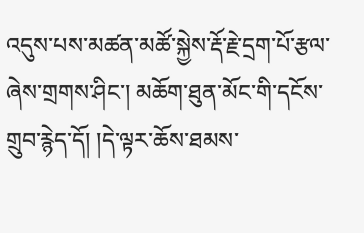འདུས་པས་མཚན་མཚོ་སྐྱེས་རྡོ་རྗེ་དྲག་པོ་རྩལ་ཞེས་གྲགས་ཤིང་། མཆོག་ཐུན་མོང་གི་དངོས་གྲུབ་རྙེད་དོ། །དེ་ལྟར་ཆོས་ཐམས་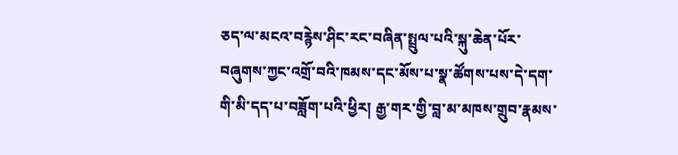ཅད་ལ་མངའ་བརྙེས་ཤིང་རང་བཞིན་སྤྲུལ་པའི་སྐུ་ཆེན་པོར་བཞུགས་ཀྱང་འགྲོ་བའི་ཁམས་དང་མོས་པ་སྣ་ཚོགས་པས་དེ་དག་གི་མི་དད་པ་བཟློག་པའི་ཕྱིར། རྒྱ་གར་གྱི་བླ་མ་མཁས་གྲུབ་རྣམས་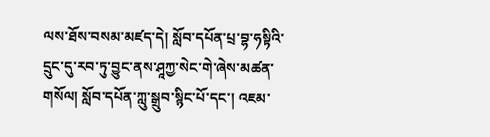ལས་ཐོས་བསམ་མཛད་དེ། སློབ་དཔོན་པྲ་བྷ་ཧསྟིའི་དྲུང་དུ་རབ་ཏུ་བྱུང་ནས་ཤཱཀྱ་སེང་གེ་ཞེས་མཚན་གསོལ། སློབ་དཔོན་ཀླུ་སྒྲུབ་སྙིང་པོ་དང་། འཇམ་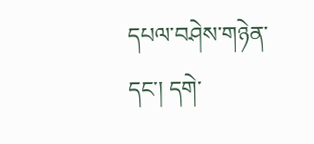དཔལ་བཤེས་གཉེན་དང་། དགེ་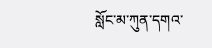སློང་མ་ཀུན་དགའ་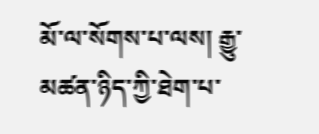མོ་ལ་སོགས་པ་ལས། རྒྱུ་མཚན་ཉིད་ཀྱི་ཐེག་པ་